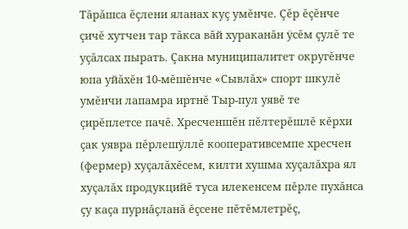Тăрăшса ĕçлени яланах куç умĕнче. Çĕр ĕçĕнче çичĕ хутчен тар тăкса вăй хураканăн ÿсĕм çулĕ те уçăлсах пырать. Çакна муниципалитет округĕнче юпа уйăхĕн 10-мĕшĕнче «Сывлăх» спорт шкулĕ умĕнчи лапамра иртнĕ Тыр-пул уявĕ те çирĕплетсе пачĕ. Хресченшĕн пĕлтерĕшлĕ кĕрхи çак уявра пĕрлешÿллĕ кооперативсемпе хресчен (фермер) хуçалăхĕсем, килти хушма хуçалăхра ял хуçалăх продукцийĕ туса илекенсем пĕрле пухăнса çу каçа пурнăçланă ĕçсене пĕтĕмлетрĕç,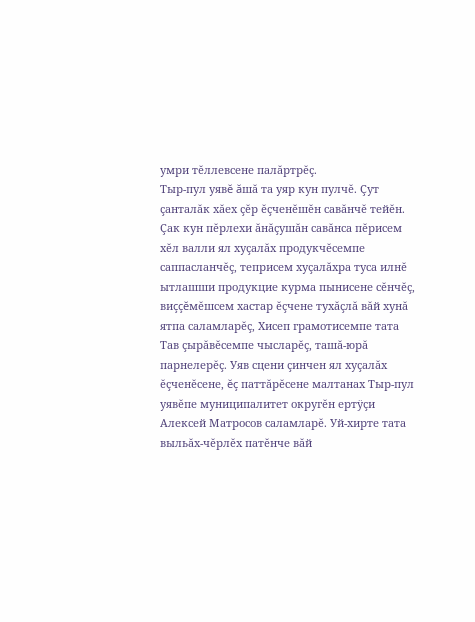умри тĕллевсене палăртрĕç.
Тыр-пул уявĕ ăшă та уяр кун пулчĕ. Çут çанталăк хăех çĕр ĕçченĕшĕн савăнчĕ тейĕн. Çак кун пĕрлехи ăнăçушăн савăнса пĕрисем хĕл валли ял хуçалăх продукчĕсемпе саппасланчĕç, теприсем хуçалăхра туса илнĕ ытлашши продукцие курма пынисене сĕнчĕç, виççĕмĕшсем хастар ĕçчене тухăçлă вăй хунă ятпа саламларĕç, Хисеп грамотисемпе тата Тав çырăвĕсемпе чысларĕç, ташă-юрă парнелерĕç. Уяв сцени çинчен ял хуçалăх ĕçченĕсене, ĕç паттăрĕсене малтанах Тыр-пул уявĕпе муниципалитет округĕн ертÿçи Алексей Матросов саламларĕ. Уй-хирте тата выльăх-чĕрлĕх патĕнче вăй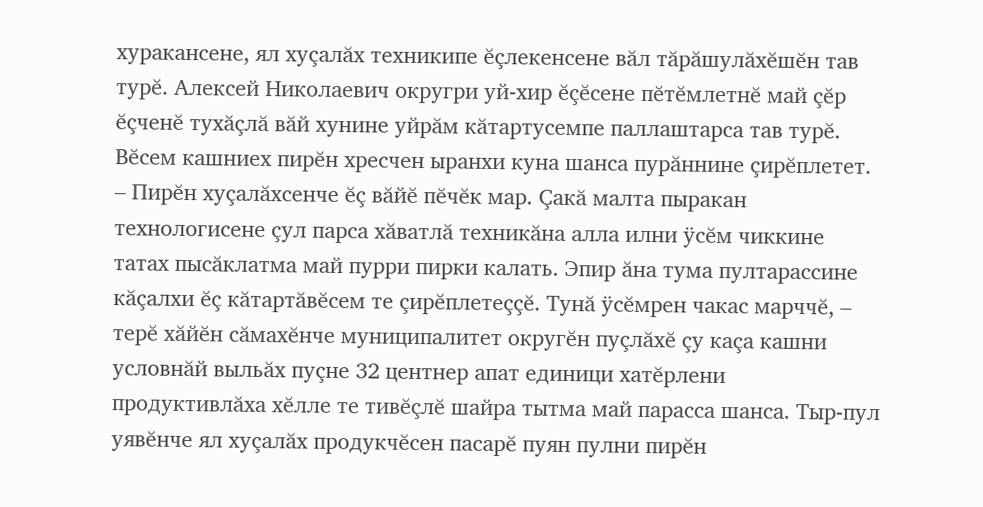хуракансене, ял хуçалăх техникипе ĕçлекенсене вăл тăрăшулăхĕшĕн тав турĕ. Алексей Николаевич округри уй-хир ĕçĕсене пĕтĕмлетнĕ май çĕр ĕçченĕ тухăçлă вăй хунине уйрăм кăтартусемпе паллаштарса тав турĕ. Вĕсем кашниех пирĕн хресчен ыранхи куна шанса пурăннине çирĕплетет.
– Пирĕн хуçалăхсенче ĕç вăйĕ пĕчĕк мар. Çакă малта пыракан технологисене çул парса хăватлă техникăна алла илни ÿсĕм чиккине татах пысăклатма май пурри пирки калать. Эпир ăна тума пултарассине кăçалхи ĕç кăтартăвĕсем те çирĕплетеççĕ. Тунă ÿсĕмрен чакас марччĕ, – терĕ хăйĕн сăмахĕнче муниципалитет округĕн пуçлăхĕ çу каçа кашни условнăй выльăх пуçне 32 центнер апат единици хатĕрлени продуктивлăха хĕлле те тивĕçлĕ шайра тытма май парасса шанса. Тыр-пул уявĕнче ял хуçалăх продукчĕсен пасарĕ пуян пулни пирĕн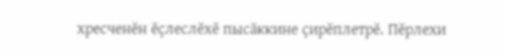хресченĕн ĕçлеслĕхĕ пысăккине çирĕплетрĕ. Пĕрлехи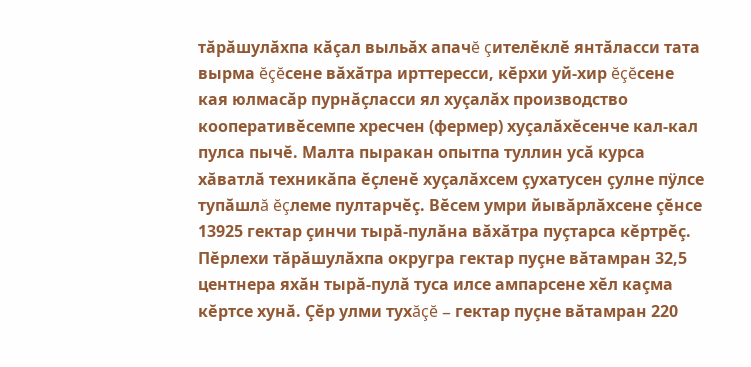тăрăшулăхпа кăçал выльăх апачĕ çителĕклĕ янтăласси тата вырма ĕçĕсене вăхăтра ирттересси, кĕрхи уй-хир ĕçĕсене кая юлмасăр пурнăçласси ял хуçалăх производство кооперативĕсемпе хресчен (фермер) хуçалăхĕсенче кал-кал пулса пычĕ. Малта пыракан опытпа туллин усă курса хăватлă техникăпа ĕçленĕ хуçалăхсем çухатусен çулне пÿлсе тупăшлă ĕçлеме пултарчĕç. Вĕсем умри йывăрлăхсене çĕнсе 13925 гектар çинчи тырă-пулăна вăхăтра пуçтарса кĕртрĕç. Пĕрлехи тăрăшулăхпа округра гектар пуçне вăтамран 32,5 центнера яхăн тырă-пулă туса илсе ампарсене хĕл каçма кĕртсе хунă. Çĕр улми тухăçĕ – гектар пуçне вăтамран 220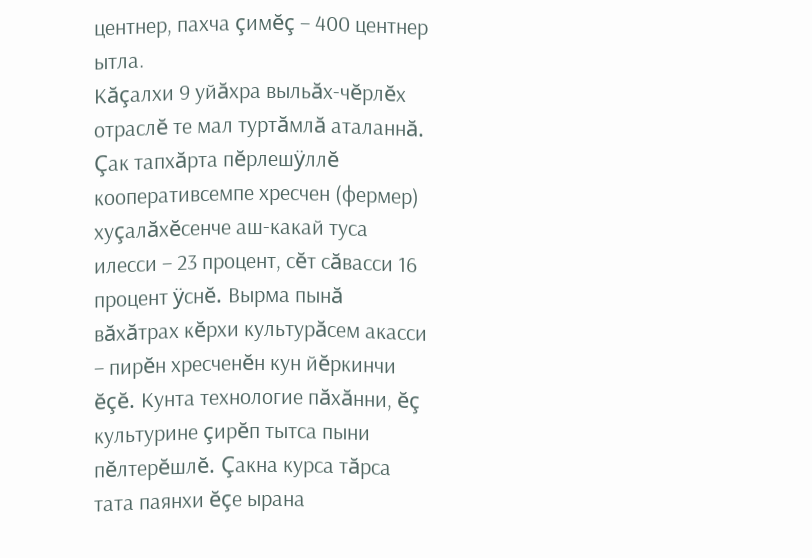центнер, пахча çимĕç – 400 центнер ытла.
Кăçалхи 9 уйăхра выльăх-чĕрлĕх отраслĕ те мал туртăмлă аталаннă. Çак тапхăрта пĕрлешÿллĕ кооперативсемпе хресчен (фермер) хуçалăхĕсенче аш-какай туса илесси – 23 процент, сĕт сăвасси 16 процент ÿснĕ. Вырма пынă вăхăтрах кĕрхи культурăсем акасси – пирĕн хресченĕн кун йĕркинчи ĕçĕ. Кунта технологие пăхăнни, ĕç культурине çирĕп тытса пыни пĕлтерĕшлĕ. Çакна курса тăрса тата паянхи ĕçе ырана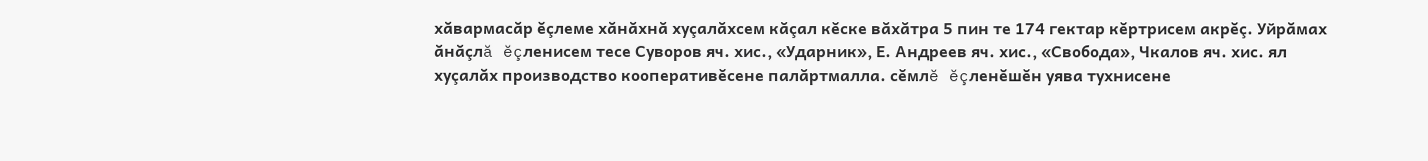хăвармасăр ĕçлеме хăнăхнă хуçалăхсем кăçал кĕске вăхăтра 5 пин те 174 гектар кĕртрисем акрĕç. Уйрăмах ăнăçлă ĕçленисем тесе Суворов яч. хис., «Ударник», Е. Андреев яч. хис., «Свобода», Чкалов яч. хис. ял хуçалăх производство кооперативĕсене палăртмалла. сĕмлĕ ĕçленĕшĕн уява тухнисене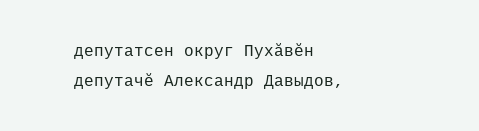депутатсен округ Пухăвĕн депутачĕ Александр Давыдов,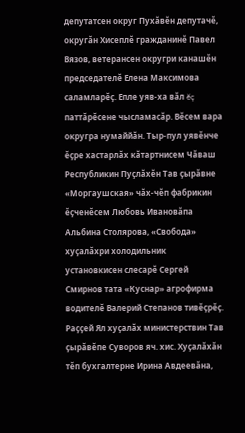депутатсен округ Пухăвĕн депутачĕ, округăн Хисеплĕ гражданинĕ Павел Вязов, ветерансен округри канашĕн председателĕ Елена Максимова саламларĕç. Епле уяв-ха вăл ĕç паттăрĕсене чысламасăр. Вĕсем вара округра нумаййăн. Тыр-пул уявĕнче ĕçре хастарлăх кăтартнисем Чăваш Республикин Пуçлăхĕн Тав çырăвне «Моргаушская» чăх-чĕп фабрикин ĕçченĕсем Любовь Ивановăпа Альбина Столярова, «Свобода» хуçалăхри холодильник установкисен слесарĕ Сергей Смирнов тата «Куснар» агрофирма водителĕ Валерий Степанов тивĕçрĕç. Раççей Ял хуçалăх министерствин Тав çырăвĕпе Суворов яч. хис. Хуçалăхăн тĕп бухгалтерне Ирина Авдеевăна,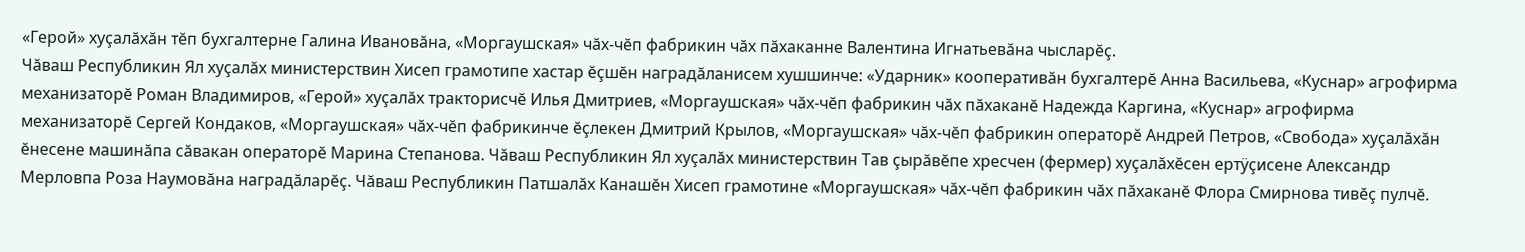«Герой» хуçалăхăн тĕп бухгалтерне Галина Ивановăна, «Моргаушская» чăх-чĕп фабрикин чăх пăхаканне Валентина Игнатьевăна чысларĕç.
Чăваш Республикин Ял хуçалăх министерствин Хисеп грамотипе хастар ĕçшĕн наградăланисем хушшинче: «Ударник» кооперативăн бухгалтерĕ Анна Васильева, «Куснар» агрофирма механизаторĕ Роман Владимиров, «Герой» хуçалăх тракторисчĕ Илья Дмитриев, «Моргаушская» чăх-чĕп фабрикин чăх пăхаканĕ Надежда Каргина, «Куснар» агрофирма механизаторĕ Сергей Кондаков, «Моргаушская» чăх-чĕп фабрикинче ĕçлекен Дмитрий Крылов, «Моргаушская» чăх-чĕп фабрикин операторĕ Андрей Петров, «Свобода» хуçалăхăн ĕнесене машинăпа сăвакан операторĕ Марина Степанова. Чăваш Республикин Ял хуçалăх министерствин Тав çырăвĕпе хресчен (фермер) хуçалăхĕсен ертÿçисене Александр Мерловпа Роза Наумовăна наградăларĕç. Чăваш Республикин Патшалăх Канашĕн Хисеп грамотине «Моргаушская» чăх-чĕп фабрикин чăх пăхаканĕ Флора Смирнова тивĕç пулчĕ.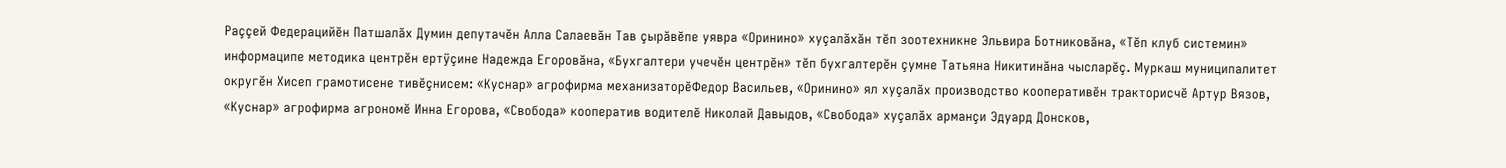Раççей Федерацийĕн Патшалăх Думин депутачĕн Алла Салаевăн Тав çырăвĕпе уявра «Оринино» хуçалăхăн тĕп зоотехникне Эльвира Ботниковăна, «Тĕп клуб системин» информаципе методика центрĕн ертÿçине Надежда Егоровăна, «Бухгалтери учечĕн центрĕн» тĕп бухгалтерĕн çумне Татьяна Никитинăна чысларĕç. Муркаш муниципалитет округĕн Хисеп грамотисене тивĕçнисем: «Куснар» агрофирма механизаторĕФедор Васильев, «Оринино» ял хуçалăх производство кооперативĕн тракторисчĕ Артур Вязов, «Куснар» агрофирма агрономĕ Инна Егорова, «Свобода» кооператив водителĕ Николай Давыдов, «Свобода» хуçалăх арманçи Эдуард Донсков,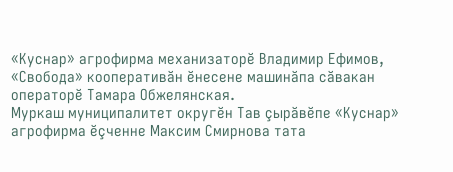«Куснар» агрофирма механизаторĕ Владимир Ефимов, «Свобода» кооперативăн ĕнесене машинăпа сăвакан операторĕ Тамара Обжелянская.
Муркаш муниципалитет округĕн Тав çырăвĕпе «Куснар» агрофирма ĕçченне Максим Смирнова тата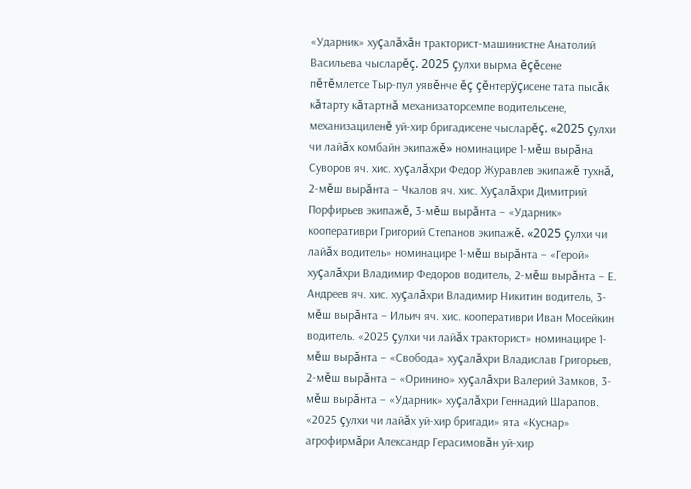«Ударник» хуçалăхăн тракторист-машинистне Анатолий Васильева чысларĕç. 2025 çулхи вырма ĕçĕсене пĕтĕмлетсе Тыр-пул уявĕнче ĕç çĕнтерÿçисене тата пысăк кăтарту кăтартнă механизаторсемпе водительсене, механизациленĕ уй-хир бригадисене чысларĕç. «2025 çулхи чи лайăх комбайн экипажĕ» номинацире 1-мĕш вырăна Суворов яч. хис. хуçалăхри Федор Журавлев экипажĕ тухнă, 2-мĕш вырăнта – Чкалов яч. хис. Хуçалăхри Димитрий Порфирьев экипажĕ, 3-мĕш вырăнта – «Ударник» кооперативри Григорий Степанов экипажĕ. «2025 çулхи чи лайăх водитель» номинацире 1-мĕш вырăнта – «Герой» хуçалăхри Владимир Федоров водитель, 2-мĕш вырăнта – Е. Андреев яч. хис. хуçалăхри Владимир Никитин водитель, 3-мĕш вырăнта – Ильич яч. хис. кооперативри Иван Мосейкин водитель. «2025 çулхи чи лайăх тракторист» номинацире 1-мĕш вырăнта – «Свобода» хуçалăхри Владислав Григорьев, 2-мĕш вырăнта – «Оринино» хуçалăхри Валерий Замков, 3-мĕш вырăнта – «Ударник» хуçалăхри Геннадий Шарапов. «2025 çулхи чи лайăх уй-хир бригади» ята «Куснар» агрофирмăри Александр Герасимовăн уй-хир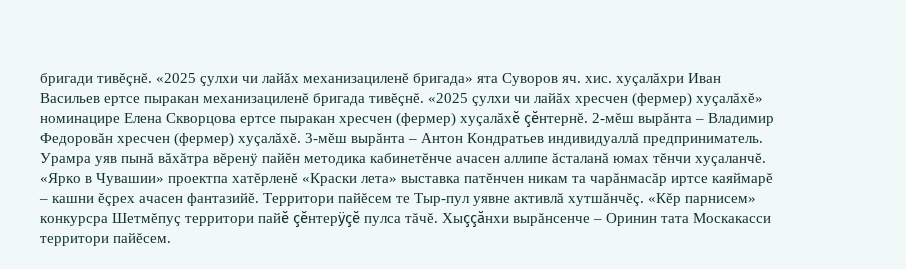бригади тивĕçнĕ. «2025 çулхи чи лайăх механизациленĕ бригада» ята Суворов яч. хис. хуçалăхри Иван Васильев ертсе пыракан механизациленĕ бригада тивĕçнĕ. «2025 çулхи чи лайăх хресчен (фермер) хуçалăхĕ» номинацире Елена Скворцова ертсе пыракан хресчен (фермер) хуçалăхĕ çĕнтернĕ. 2-мĕш вырăнта – Владимир Федоровăн хресчен (фермер) хуçалăхĕ. 3-мĕш вырăнта – Антон Кондратьев индивидуаллă предприниматель.
Урамра уяв пынă вăхăтра вĕренÿ пайĕн методика кабинетĕнче ачасен аллипе ăсталанă юмах тĕнчи хуçаланчĕ. «Ярко в Чувашии» проектпа хатĕрленĕ «Краски лета» выставка патĕнчен никам та чарăнмасăр иртсе каяймарĕ – кашни ĕçрех ачасен фантазийĕ. Территори пайĕсем те Тыр-пул уявне активлă хутшăнчĕç. «Кĕр парнисем» конкурсра Шетмĕпуç территори пайĕ çĕнтерÿçĕ пулса тăчĕ. Хыççăнхи вырăнсенче – Оринин тата Москакасси территори пайĕсем.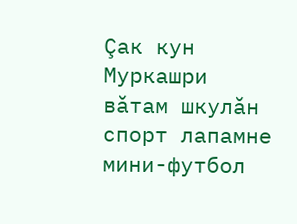Çак кун Муркашри вăтам шкулăн спорт лапамне мини-футбол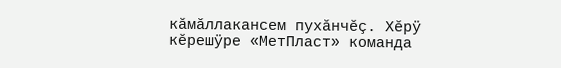кăмăллакансем пухăнчĕç. Хĕрÿ кĕрешÿре «МетПласт» команда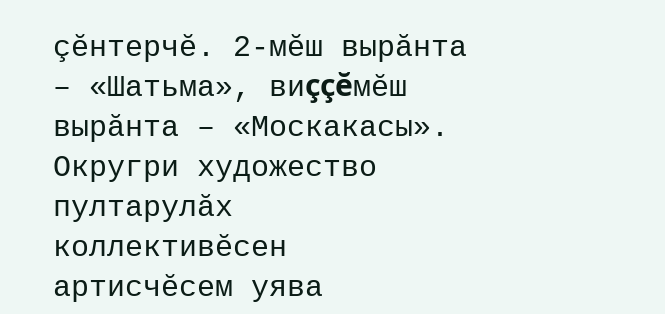çĕнтерчĕ. 2-мĕш вырăнта – «Шатьма», виççĕмĕш вырăнта – «Москакасы». Округри художество пултарулăх коллективĕсен артисчĕсем уява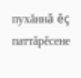пухăннă ĕç паттăрĕсене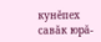кунĕпех савăк юрă-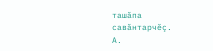ташăпа савăнтарчĕç.
А.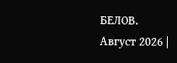БЕЛОВ.
Август 2026 |